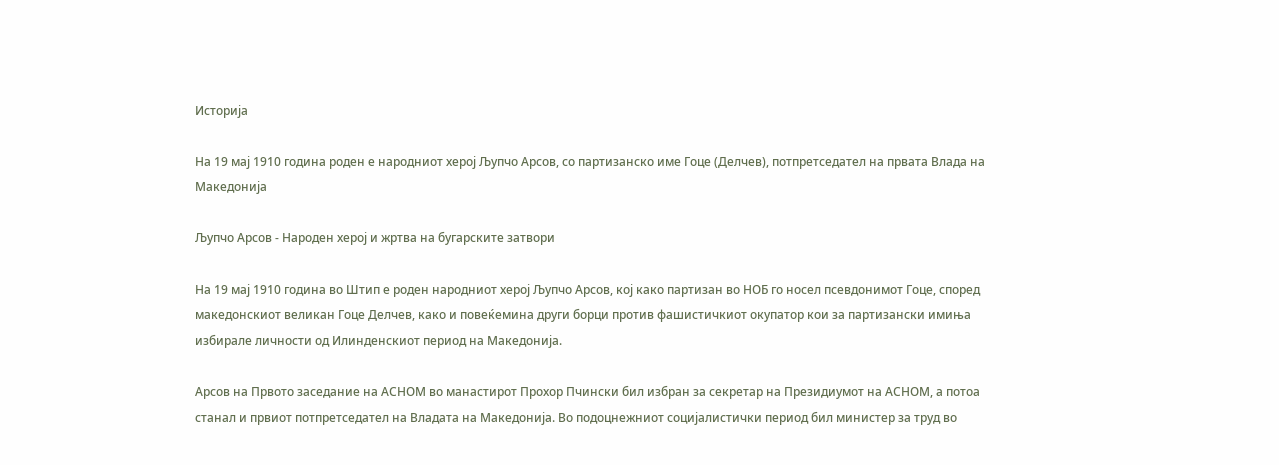Историја

На 19 мај 1910 година роден е народниот херој Љупчо Арсов, со партизанско име Гоце (Делчев), потпретседател на првата Влада на Македонија

Љупчо Арсов - Народен херој и жртва на бугарските затвори

На 19 мај 1910 година во Штип е роден народниот херој Љупчо Арсов, кој како партизан во НОБ го носел псевдонимот Гоце, според македонскиот великан Гоце Делчев, како и повеќемина други борци против фашистичкиот окупатор кои за партизански имиња избирале личности од Илинденскиот период на Македонија.

Арсов на Првото заседание на АСНОМ во манастирот Прохор Пчински бил избран за секретар на Президиумот на АСНОМ, а потоа станал и првиот потпретседател на Владата на Македонија. Во подоцнежниот социјалистички период бил министер за труд во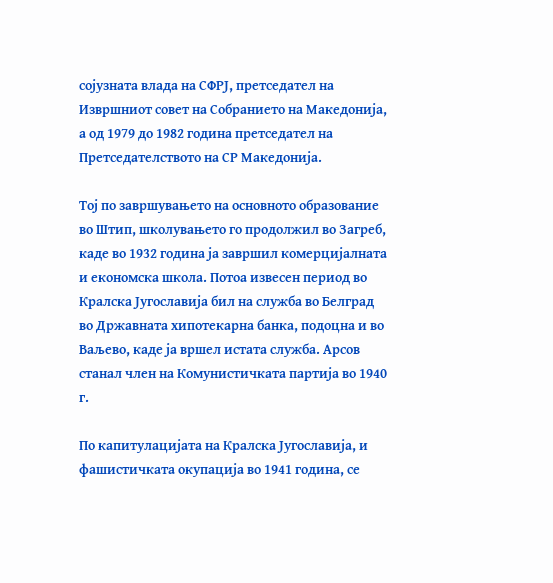сојузната влада на СФРЈ, претседател на Извршниот совет на Собранието на Македонија, а од 1979 до 1982 година претседател на Претседателството на СР Македонија.

Тој по завршувањето на основното образование во Штип, школувањето го продолжил во Загреб, каде во 1932 година ја завршил комерцијалната и економска школа. Потоа извесен период во Кралска Југославија бил на служба во Белград во Државната хипотекарна банка, подоцна и во Ваљево, каде ја вршел истата служба. Арсов станал член на Комунистичката партија во 1940 г.

По капитулацијата на Кралска Југославија, и фашистичката окупација во 1941 година, се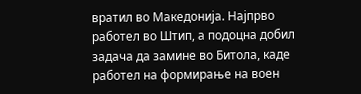вратил во Македонија. Најпрво работел во Штип, а подоцна добил задача да замине во Битола, каде работел на формирање на воен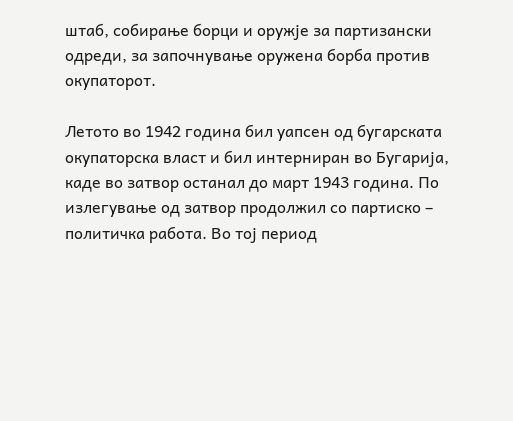штаб, собирање борци и оружје за партизански одреди, за започнување оружена борба против окупаторот.

Летото во 1942 година бил уапсен од бугарската окупаторска власт и бил интерниран во Бугарија, каде во затвор останал до март 1943 година. По излегување од затвор продолжил со партиско – политичка работа. Во тој период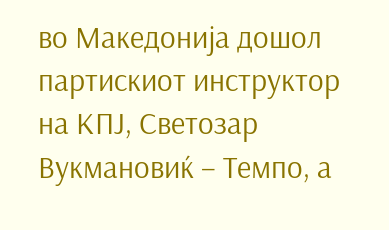во Македонија дошол партискиот инструктор на КПЈ, Светозар Вукмановиќ – Темпо, а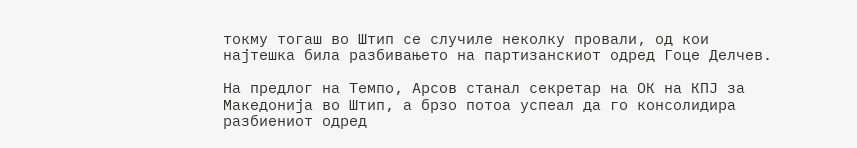токму тогаш во Штип се случиле неколку провали, од кои најтешка била разбивањето на партизанскиот одред Гоце Делчев.

На предлог на Темпо, Арсов станал секретар на ОК на КПЈ за Македонија во Штип, а брзо потоа успеал да го консолидира разбиениот одред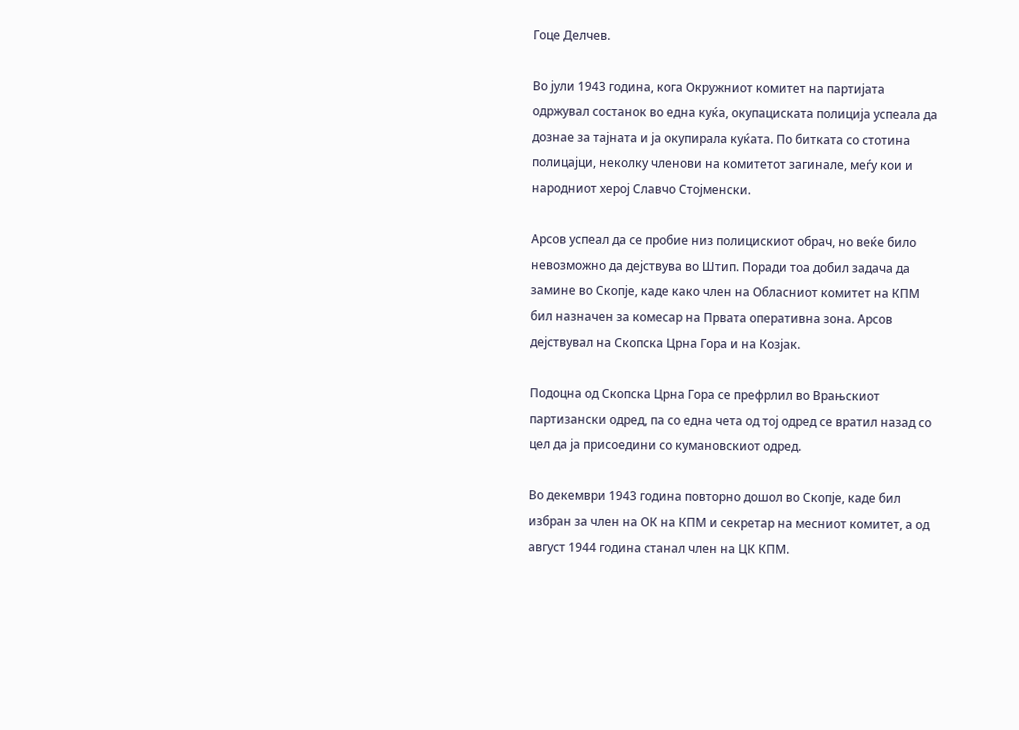Гоце Делчев.

Во јули 1943 година, кога Окружниот комитет на партијата одржувал состанок во една куќа, окупациската полиција успеала да дознае за тајната и ја окупирала куќата. По битката со стотина полицајци, неколку членови на комитетот загинале, меѓу кои и народниот херој Славчо Стојменски.

Арсов успеал да се пробие низ полицискиот обрач, но веќе било невозможно да дејствува во Штип. Поради тоа добил задача да замине во Скопје, каде како член на Обласниот комитет на КПМ бил назначен за комесар на Првата оперативна зона. Арсов дејствувал на Скопска Црна Гора и на Козјак.

Подоцна од Скопска Црна Гора се префрлил во Врањскиот партизански одред, па со една чета од тој одред се вратил назад со цел да ја присоедини со кумановскиот одред.

Во декември 1943 година повторно дошол во Скопје, каде бил избран за член на ОК на КПМ и секретар на месниот комитет, а од август 1944 година станал член на ЦК КПМ.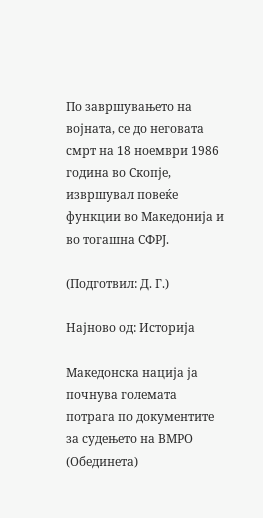По завршувањето на војната, се до неговата смрт на 18 ноември 1986 година во Скопје, извршувал повеќе функции во Македонија и во тогашна СФРЈ.

(Подготвил: Д. Г.)

Најново од: Историја

Македонска нација ја почнува големата потрага по документите за судењето на ВМРО (Обединета)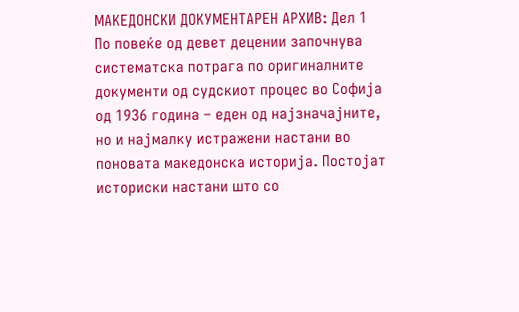МАКЕДОНСКИ ДОКУМЕНТАРЕН АРХИВ: Дел 1 По повеќе од девет децении започнува систематска потрага по оригиналните документи од судскиот процес во Софија од 1936 година – еден од најзначајните, но и најмалку истражени настани во поновата македонска историја. Постојат историски настани што со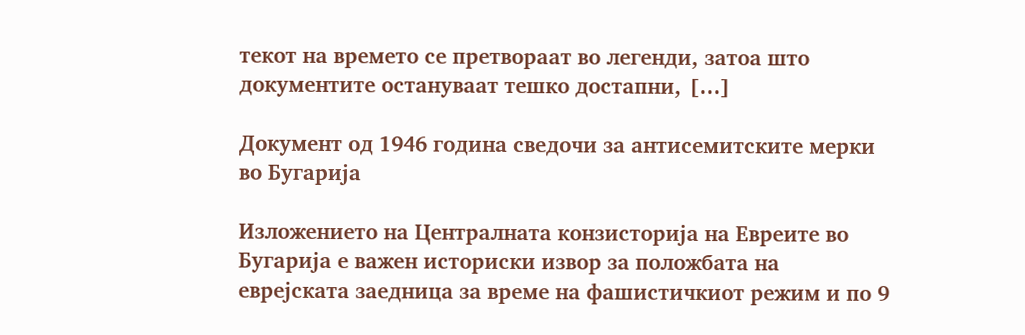текот на времето се претвораат во легенди, затоа што документите остануваат тешко достапни, […]

Документ од 1946 година сведочи за антисемитските мерки во Бугарија

Изложението на Централната конзисторија на Евреите во Бугарија е важен историски извор за положбата на еврејската заедница за време на фашистичкиот режим и по 9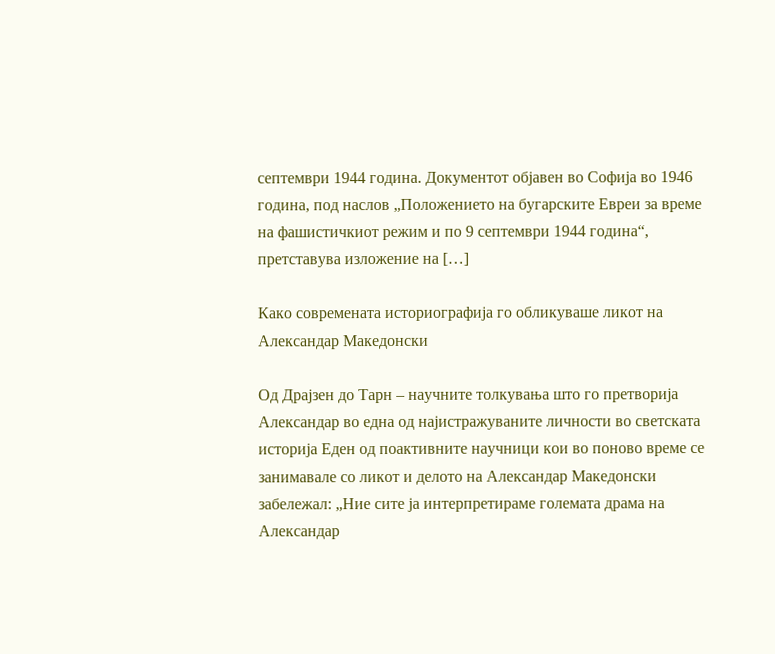септември 1944 година. Документот објавен во Софија во 1946 година, под наслов „Положението на бугарските Евреи за време на фашистичкиот режим и по 9 септември 1944 година“, претставува изложение на […]

Како современата историографија го обликуваше ликот на Александар Македонски

Од Драјзен до Тарн – научните толкувања што го претворија Александар во една од најистражуваните личности во светската историја Еден од поактивните научници кои во поново време се занимавале со ликот и делото на Александар Македонски забележал: „Ние сите ја интерпретираме големата драма на Александар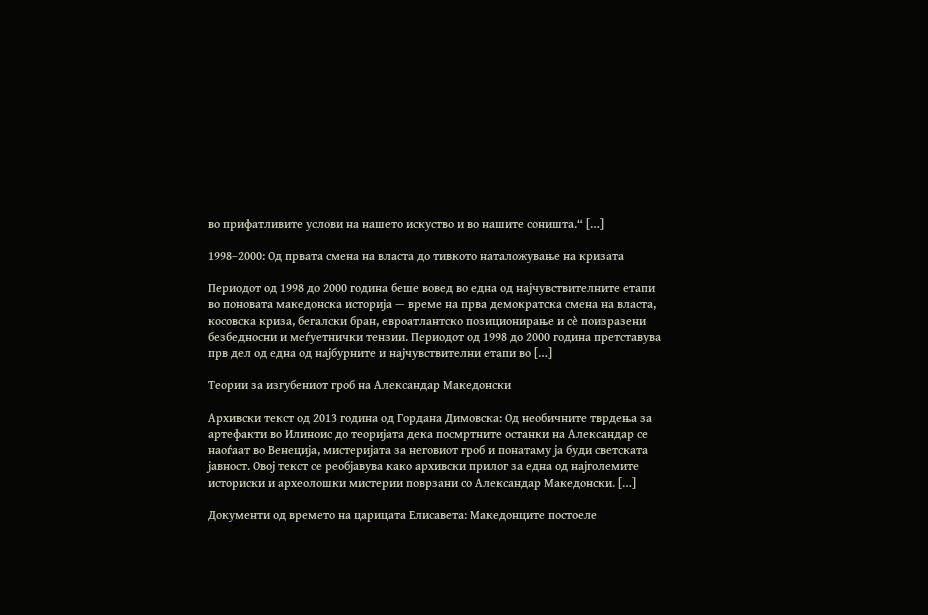во прифатливите услови на нашето искуство и во нашите соништа.“ […]

1998–2000: Од првата смена на власта до тивкото наталожување на кризата

Периодот од 1998 до 2000 година беше вовед во една од најчувствителните етапи во поновата македонска историја — време на прва демократска смена на власта, косовска криза, бегалски бран, евроатлантско позиционирање и сè поизразени безбедносни и меѓуетнички тензии. Периодот од 1998 до 2000 година претставува прв дел од една од најбурните и најчувствителни етапи во […]

Теории за изгубениот гроб на Александар Македонски

Архивски текст од 2013 година од Гордана Димовска: Од необичните тврдења за артефакти во Илиноис до теоријата дека посмртните останки на Александар се наоѓаат во Венеција, мистеријата за неговиот гроб и понатаму ја буди светската јавност. Овој текст се реобјавува како архивски прилог за една од најголемите историски и археолошки мистерии поврзани со Александар Македонски. […]

Документи од времето на царицата Елисавета: Македонците постоеле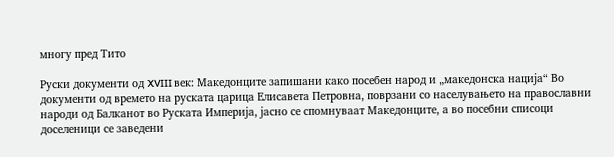многу пред Тито

Руски документи од XVIII век: Македонците запишани како посебен народ и „македонска нација“ Во документи од времето на руската царица Елисавета Петровна, поврзани со населувањето на православни народи од Балканот во Руската Империја, јасно се спомнуваат Македонците, а во посебни списоци доселеници се заведени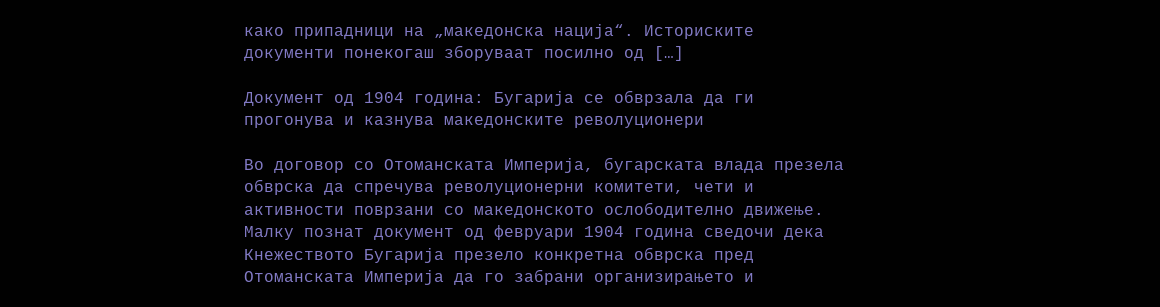како припадници на „македонска нација“. Историските документи понекогаш зборуваат посилно од […]

Документ од 1904 година: Бугарија се обврзала да ги прогонува и казнува македонските револуционери

Во договор со Отоманската Империја, бугарската влада презела обврска да спречува револуционерни комитети, чети и активности поврзани со македонското ослободително движење. Малку познат документ од февруари 1904 година сведочи дека Кнежеството Бугарија презело конкретна обврска пред Отоманската Империја да го забрани организирањето и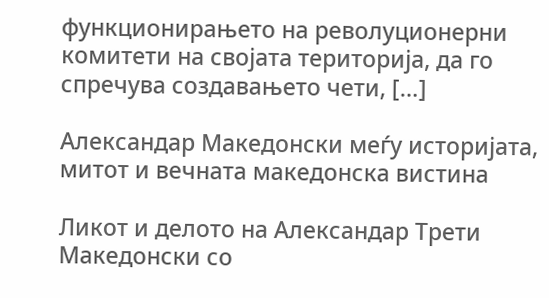функционирањето на револуционерни комитети на својата територија, да го спречува создавањето чети, […]

Александар Македонски меѓу историјата, митот и вечната македонска вистина

Ликот и делото на Александар Трети Македонски со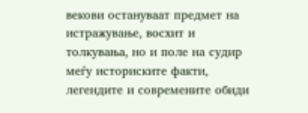векови остануваат предмет на истражување, восхит и толкувања, но и поле на судир меѓу историските факти, легендите и современите обиди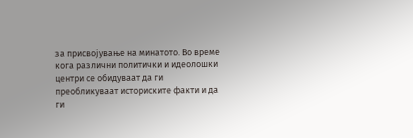за присвојување на минатото. Во време кога различни политички и идеолошки центри се обидуваат да ги преобликуваат историските факти и да ги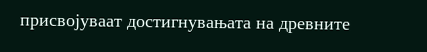присвојуваат достигнувањата на древните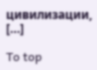цивилизации, […]

To top